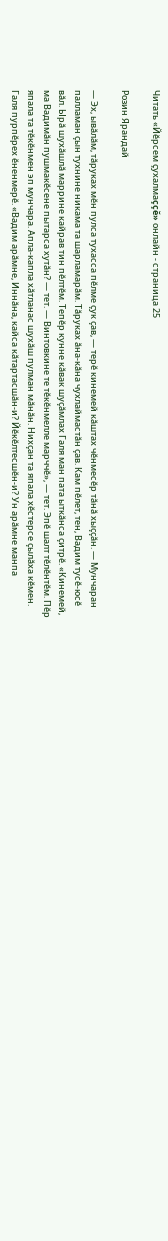Читать «Йĕрсем çухалмаççĕ» онлайн - страница 25

Розин Ярандай

— Эх, ывӑлӑм, тӑруках мӗн пулса тухасса пӗлме ҫук ҫав, ― терӗ кинемей кӑштах чӗнмесӗр тӑнӑ хыҫҫӑн. ― Мунчаран палламан ҫын тухнине никама та шарламарӑм. Тӑруках ӑна-кӑна чухлаймастӑн ҫав. Кам пӗлет, тен, Вадим тусӗ-юсӗ вӑл. Ырӑ шухӑшлӑ маррине кайрав тин пӗлтӗм. Тепӗр кунне кӑвак шуҫӑмлах Галя ман пата ыткӑнса ҫитрӗ. «Кинемей, ма Вадимӑн пушмакӗсене пытарса хутӑн? — тет. ― Винтовкине те тӗкӗнмелле марччӗ», ― тет. Эпӗ шалт тӗлӗнтӗм. Пӗр япала та тӗкӗнмен эп мунчара. Апла-капла хӑтланас шухӑш пулман мӑнӑн. Нихҫан та япала хӗстерсе ҫылӑха кӗмен. Галя пурпӗрех ӗненмерӗ. «Вадим арӑмне, Иннӑна, кайса кӑтартасшӑн-и? Йӗкӗлтесшӗн-и? Ун арӑмне манпа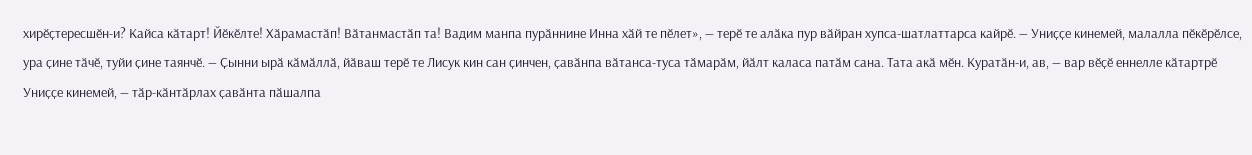хирӗҫтересшӗн-и? Кайса кӑтарт! Йӗкӗлте! Хӑрамастӑп! Вӑтанмастӑп та! Вадим манпа пурӑннине Инна хӑй те пӗлет», ― терӗ те алӑка пур вӑйран хупса-шатлаттарса кайрӗ. ― Униҫҫе кинемей, малалла пӗкӗрӗлсе, ура ҫине тӑчӗ, туйи ҫине таянчӗ. ― Ҫынни ырӑ кӑмӑллӑ, йӑваш терӗ те Лисук кин сан ҫинчен, ҫавӑнпа вӑтанса-туса тӑмарӑм, йӑлт каласа патӑм сана. Тата акӑ мӗн. Куратӑн-и, ав, ― вар вӗҫӗ еннелле кӑтартрӗ Униҫҫе кинемей, ― тӑр-кӑнтӑрлах ҫавӑнта пӑшалпа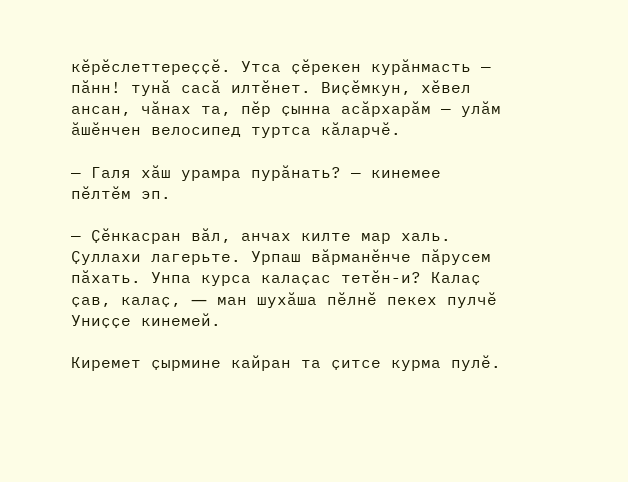кӗрӗслеттереҫҫӗ. Утса ҫӗрекен курӑнмасть — пӑнн! тунӑ сасӑ илтӗнет. Виҫӗмкун, хӗвел ансан, чӑнах та, пӗр ҫынна асӑрхарӑм — улӑм ӑшӗнчен велосипед туртса кӑларчӗ.

— Галя хӑш урамра пурӑнать? — кинемее пӗлтӗм эп.

— Ҫӗнкасран вӑл, анчах килте мар халь. Ҫуллахи лагерьте. Урпаш вӑрманӗнче пӑрусем пӑхать. Унпа курса калаҫас тетӗн-и? Калаҫ ҫав, калаҫ, ― ман шухӑша пӗлнӗ пекех пулчӗ Униҫҫе кинемей.

Киремет ҫырмине кайран та ҫитсе курма пулӗ.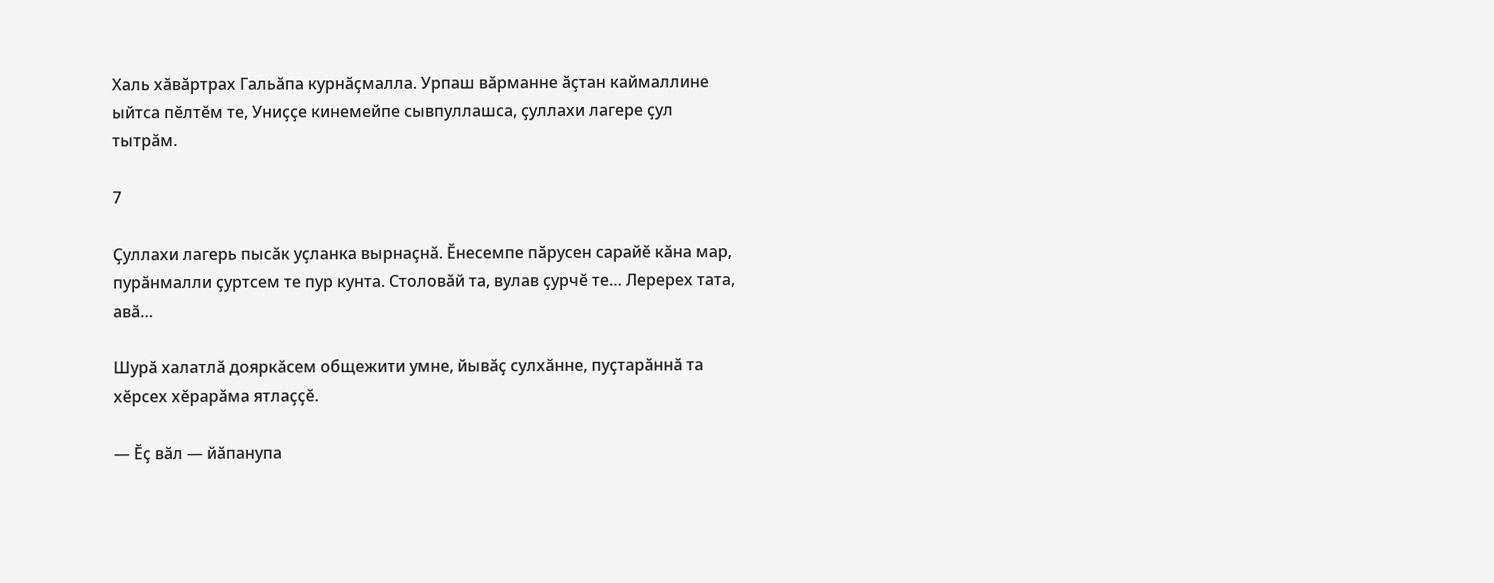Халь хӑвӑртрах Гальӑпа курнӑҫмалла. Урпаш вӑрманне ӑҫтан каймаллине ыйтса пӗлтӗм те, Униҫҫе кинемейпе сывпуллашса, ҫуллахи лагере ҫул тытрӑм.

7

Ҫуллахи лагерь пысӑк уҫланка вырнаҫнӑ. Ӗнесемпе пӑрусен сарайӗ кӑна мар, пурӑнмалли ҫуртсем те пур кунта. Столовӑй та, вулав ҫурчӗ те… Леререх тата, авӑ…

Шурӑ халатлӑ дояркӑсем общежити умне, йывӑҫ сулхӑнне, пуҫтарӑннӑ та хӗрсех хӗрарӑма ятлаҫҫӗ.

— Ӗҫ вӑл — йӑпанупа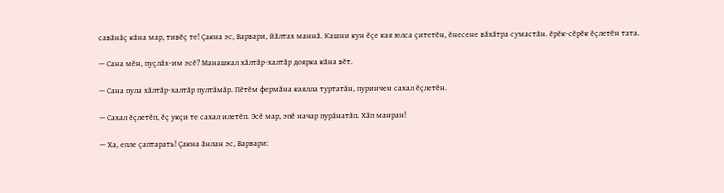савӑнӑҫ кӑна мар, тивӗҫ те! Ҫакна эс, Варвари, йӑлтах маннӑ. Кашни кун ӗҫе кая юлса ҫитетӗн, ӗнесене вӑхӑтра сумастӑн. ӗрӗк-сӗрӗк ӗҫлетӗн тата.

— Сана мӗн, пуҫлӑх-им эсӗ? Манашкал хӑлтӑр-халтӑр доярка кӑна вӗт.

— Сана пула хӑлтӑр-халтӑр пултӑмӑр. Пӗтӗм фермӑна каялла туртатӑн, пуринчен сахал ӗҫлетӗн.

— Сахал ӗҫлетӗп, ӗҫ укҫи те сахал илетӗп. Эсӗ мар, эпӗ начар пурӑнатӑп. Хӑп манран!

— Ха, епле ҫаптарать! Ҫакна ӑнлан эс, Варвари: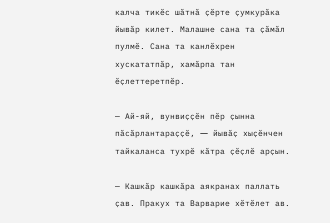калча тикӗс шӑтнӑ ҫӗрте ҫумкурӑка йывӑр килет. Малашне сана та ҫӑмӑл пулмӗ. Сана та канлӗхрен хускататпӑр, хамӑрпа тан ӗҫлеттеретпӗр.

— Ай-яй, вунвиҫҫӗн пӗр ҫынна пӑсӑрлантараҫҫӗ, ― йывӑҫ хыҫӗнчен тайкаланса тухрӗ кӑтра ҫӗҫлӗ арҫын.

— Кашкӑр кашкӑра аякранах паллать ҫав. Пракух та Варварие хӗтӗлет ав.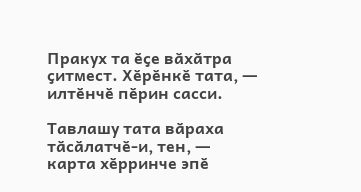Пракух та ӗҫе вӑхӑтра ҫитмест. Хӗрӗнкӗ тата, ― илтӗнчӗ пӗрин сасси.

Тавлашу тата вӑраха тӑсӑлатчӗ-и, тен, ― карта хӗрринче эпӗ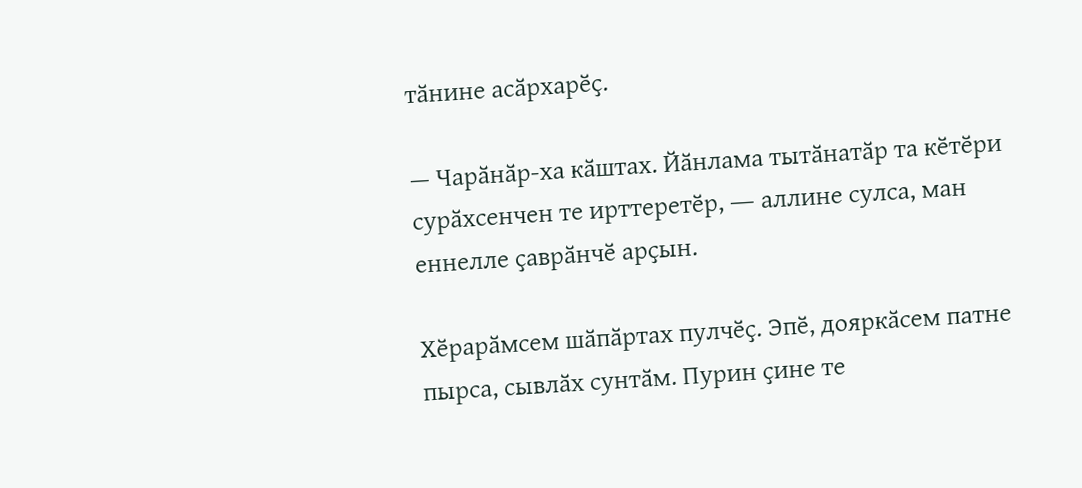тӑнине асӑрхарӗҫ.

— Чарӑнӑр-ха кӑштах. Йӑнлама тытӑнатӑр та кӗтӗри сурӑхсенчен те ирттеретӗр, ― аллине сулса, ман еннелле ҫаврӑнчӗ арҫын.

Хӗрарӑмсем шӑпӑртах пулчӗҫ. Эпӗ, дояркӑсем патне пырса, сывлӑх сунтӑм. Пурин ҫине те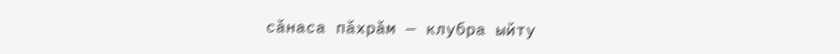сӑнаса пӑхрӑм — клубра ыйту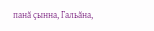панӑ ҫынна, Гальӑна,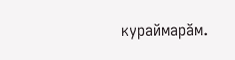кураймарӑм.